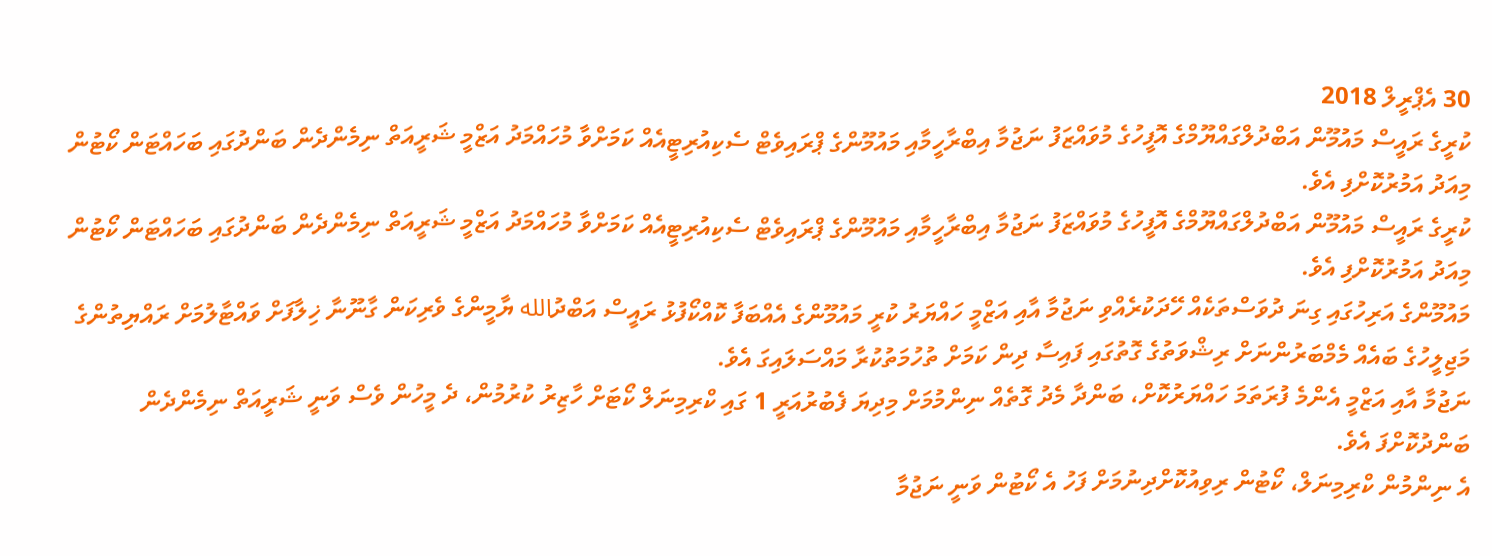30 އެޕްރީލް 2018
ކުރީގެ ރައީސް މައުމޫން އަބްދުލްގައްޔޫމްގެ އޮފީހުގެ މުވައްޒަފު ނަޖުމާ އިބްރާހީމާއި މައުމޫންގެ ޕްރައިވެޓް ސެކިއުރިޓީއެއް ކަމަށްވާ މުހައްމަދު އަޒްމީ ޝަރީއަތް ނިމެންދެން ބަންދުގައި ބަހައްޓަން ކޯޓުން މިއަދު އަމުރުކޮށްފި އެވެ.
ކުރީގެ ރައީސް މައުމޫން އަބްދުލްގައްޔޫމްގެ އޮފީހުގެ މުވައްޒަފު ނަޖުމާ އިބްރާހީމާއި މައުމޫންގެ ޕްރައިވެޓް ސެކިއުރިޓީއެއް ކަމަށްވާ މުހައްމަދު އަޒްމީ ޝަރީއަތް ނިމެންދެން ބަންދުގައި ބަހައްޓަން ކޯޓުން މިއަދު އަމުރުކޮށްފި އެވެ.
މައުމޫންގެ އަރިހުގައި ގިނަ ދުވަސްތަކެއް ހޭދަކުރެއްވި ނަޖުމާ އާއި އަޒްމީ ހައްޔަރު ކުރީ މައުމޫންގެ އެއްބަފާ ކޮއްކޯފުޅު ރައީސް އަބްދުالله ޔާމީންގެ ވެރިކަން ގާނޫނާ ޚިލާފަށް ވައްޓާލުމަށް ރައްޔިތުންގެ މަޖިލީހުގެ ބައެއް މެމްބަރުންނަށް ރިޝްވަތުގެ ގޮތުގައި ފައިސާ ދިން ކަމަށް ތުހުމަތުކުރާ މައްސަލައިގަ އެވެ.
ނަޖުމާ އާއި އަޒްމީ އެންމެ ފުރަތަމަ ހައްޔަރުކޮށް، ބަންދާ މެދު ގޮތެއް ނިންމުމަށް މިދިޔަ ފެބުރުއަރީ 1 ގައި ކްރިމިނަލް ކޯޓަށް ހާޒިރު ކުރުމުން، ދެ މީހުން ވެސް ވަނީ ޝަރީއަތް ނިމެންދެން ބަންދުކޮށްފަ އެވެ.
އެ ނިންމުން ކްރިމިނަލް، ކޯޓުން ރިވިއުކޮށްދިނުމަށް ފަހު އެ ކޯޓުން ވަނީ ނަޖުމާ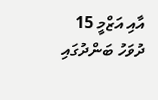އާއި އަޒްމީ 15 ދުވަހު ބަންދުގައި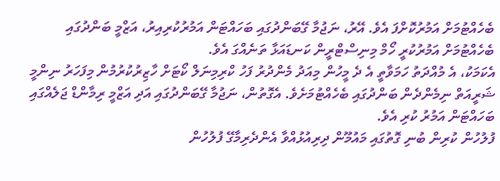ބެހެއްޓުމަށް އަމުރުކޮށްފަ އެވެ. އޭރު، ނަޖުމާ ގޭބަންދުގައި ބަހައްޓަން އަމުރުކުރިއިރު، އަޒްމީ ބަންދުގައި ބެހެއްޓުމަށް އަމުރުކުރީ ހޯމް މިނިސްޓްރީން ކަނޑައަޅާ ތަނެއްގަ އެވެ.
އެކަމަކު، އެ މުއްދަތު ހަމަވާތީ އެ ދެ މީހުން މިއަދު މެންދުރު ފަހު ކްރިމިނަލް ކޯޓަށް ހާޒިރުކުރުމުން މިފަހަރު ނިންމީ ޝަރީއަތް ނިމެންދެން ބަންދުގައި ބެހެއްޓުމަށެވެ. އެގޮތުން، ނަޖުމާ ގޭބަންދުގައި އަދި އަޒްމީ ރިމާންޑް ޖަލެއްގައި ބަހައްޓަން އަމުރު ކުރި އެވެ.
ފުލުހުން ކުރިން ބުނި ގޮތުގައި މައުމޫން ދިރިއުޅުއްވާ އެންދެރިމާގޭ ފުލުހުން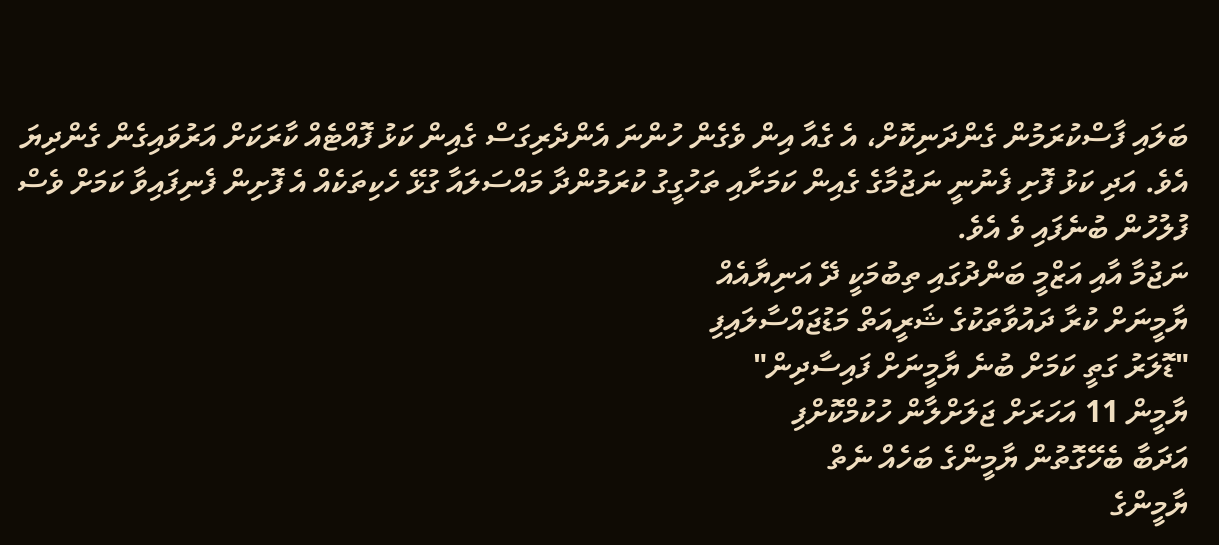ބަލައި ފާސްކުރަމުން ގެންދަނިކޮށް، އެ ގެއާ އިން ވެގެން ހުންނަ އެންދެރިގަސް ގެއިން ކަޅު ފޮއްޓެއް ކާރަކަށް އަރުވައިގެން ގެންދިޔަ އެވެ. އަދި ކަޅު ފޮށި ފެނުނީ ނަޖުމާގެ ގެއިން ކަމަށާއި ތަހުގީގު ކުރަމުންދާ މައްސަލައާ ގުޅޭ ހެކިތަކެއް އެ ފޮށިން ފެނިފައިވާ ކަމަށް ވެސް ފުލުހުން ބުނެފައި ވެ އެވެ.
ނަޖުމާ އާއި އަޒްމީ ބަންދުގައި ތިބުމަކީ ދޭ އަނިޔާއެއް
ޔާމީނަށް ކުރާ ދައުވާތަކުގެ ޝަރީއަތް މަޑުޖައްސާލައިފި
"ޑޮލަރު ގަތީ ކަމަށް ބުނެ ޔާމީނަށް ފައިސާދިން"
ޔާމީން 11 އަހަރަށް ޖަލަށްލާން ހުކުމްކޮށްފި
އަދަބާ ބެހޭގޮތުން ޔާމީންގެ ބަހެއް ނެތް
ޔާމީންގެ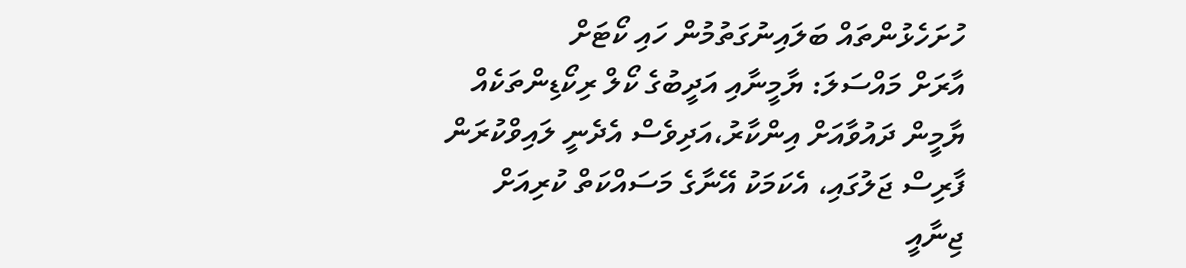ހުށަހެޅުންތައް ބަލައިނުގަތުމުން ހައި ކޯޓަށް
އާރަށް މައްސަލަ: ޔާމީނާއި އަދީބުގެ ކޯލް ރިކޯޑިންތަކެއް
ޔާމީން ދައުވާއަށް އިންކާރު،އަދިވެސް އެދެނީ ލައިވްކުރަން
ފާރިސް ޖަލުގައި، އެކަމަކު އޭނާގެ މަސައްކަތް ކުރިއަށް
ޖިނާއީ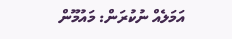އަމަލެއް ނުކުރަން: މައުމޫން